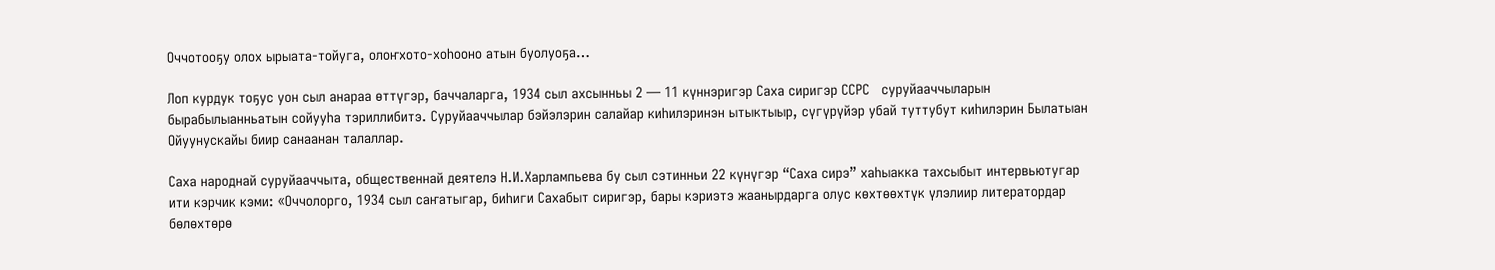Оччотооҕу олох ырыата-тойуга, олоҥхото-хоһооно атын буолуоҕа…

Лоп курдук тоҕус уон сыл анараа өттүгэр, баччаларга, 1934 сыл ахсынньы 2 — 11 күннэригэр Саха сиригэр ССРС   суруйааччыларын бырабылыанньатын сойууһа тэриллибитэ. Суруйааччылар бэйэлэрин салайар киһилэринэн ытыктыыр, сүгүрүйэр убай туттубут киһилэрин Былатыан Ойуунускайы биир санаанан талаллар.

Саха народнай суруйааччыта, общественнай деятелэ Н.И.Харлампьева бу сыл сэтинньи 22 күнүгэр “Саха сирэ” хаһыакка тахсыбыт интервьютугар ити кэрчик кэми: «Оччолорго, 1934 сыл саҥатыгар, биһиги Сахабыт сиригэр, бары кэриэтэ жаанырдарга олус көхтөөхтүк үлэлиир литератордар бөлөхтөрө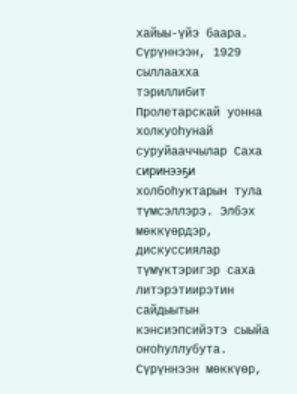хайыы-үйэ баара. Сүрүннээн, 1929 сыллаахха тэриллибит Пролетарскай уонна холкуоһунай суруйааччылар Саха сиринээҕи холбоһуктарын тула түмсэллэрэ. Элбэх мөккүөрдэр, дискуссиялар түмүктэригэр саха литэрэтиирэтин сайдыытын кэнсиэпсийэтэ сыыйа оҥоһуллубута. Сүрүннээн мөккүөр,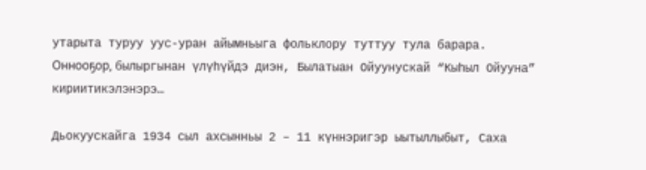утарыта туруу уус-уран айымньыга фольклору туттуу тула барара. Оннооҕор, былыргынан үлүһүйдэ диэн, Былатыан Ойуунускай “Кыһыл Ойууна” кириитикэлэнэрэ…

Дьокуускайга 1934 сыл ахсынньы 2 – 11 күннэригэр ыытыллыбыт, Саха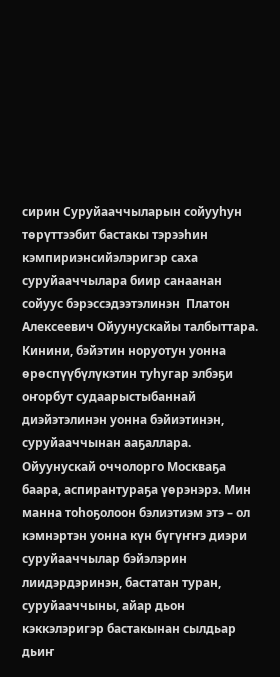сирин Суруйааччыларын сойууһун төрүттээбит бастакы тэрээһин кэмпириэнсийэлэригэр саха суруйааччылара биир санаанан сойуус бэрэссэдээтэлинэн  Платон Алексеевич Ойуунускайы талбыттара. Кинини, бэйэтин норуотун уонна өрөспүүбүлүкэтин туһугар элбэҕи оҥорбут судаарыстыбаннай диэйэтэлинэн уонна бэйиэтинэн, суруйааччынан ааҕаллара. Ойуунускай оччолорго Москваҕа баара, аспирантураҕа үөрэнэрэ. Мин манна тоһоҕолоон бэлиэтиэм этэ – ол кэмнэртэн уонна күн бүгүҥҥэ диэри суруйааччылар бэйэлэрин лиидэрдэринэн, бастатан туран, суруйааччыны, айар дьон кэккэлэригэр бастакынан сылдьар дьиҥ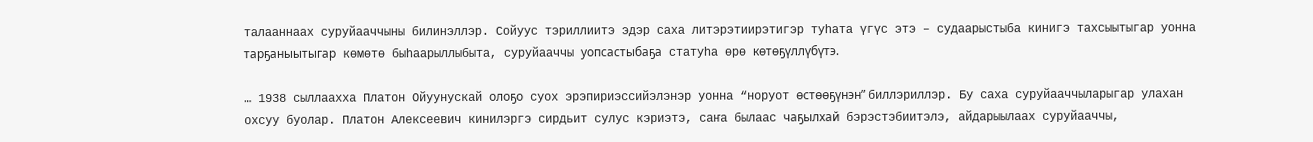талааннаах суруйааччыны билинэллэр. Сойуус тэриллиитэ эдэр саха литэрэтиирэтигэр туһата үгүс этэ – судаарыстыба кинигэ тахсыытыгар уонна тарҕаныытыгар көмөтө быһаарыллыбыта, суруйааччы уопсастыбаҕа статуһа өрө көтөҕүллүбүтэ.

… 1938 сыллаахха Платон Ойуунускай олоҕо суох эрэпириэссийэлэнэр уонна “норуот өстөөҕүнэн” биллэриллэр. Бу саха суруйааччыларыгар улахан охсуу буолар. Платон Алексеевич кинилэргэ сирдьит сулус кэриэтэ, саҥа былаас чаҕылхай бэрэстэбиитэлэ, айдарыылаах суруйааччы,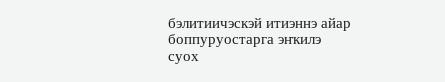бэлитиичэскэй итиэннэ айар боппуруостарга эҥкилэ суох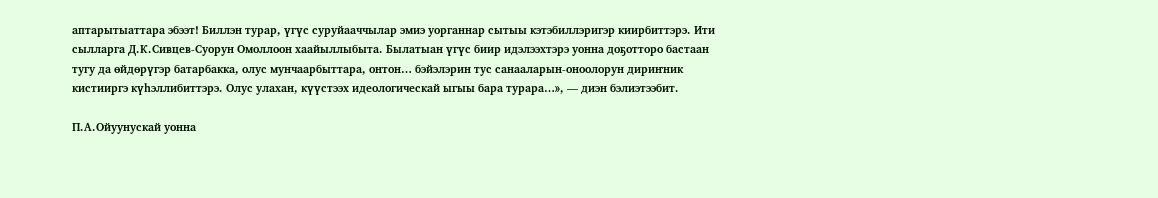аптарытыаттара эбээт! Биллэн турар, үгүс суруйааччылар эмиэ уорганнар сытыы кэтэбиллэригэр киирбиттэрэ. Ити сылларга Д.К.Сивцев-Суорун Омоллоон хаайыллыбыта. Былатыан үгүс биир идэлээхтэрэ уонна доҕотторо бастаан тугу да өйдөрүгэр батарбакка, олус мунчаарбыттара, онтон… бэйэлэрин тус санааларын-оноолорун дириҥник кистииргэ күһэллибиттэрэ. Олус улахан, күүстээх идеологическай ыгыы бара турара…», — диэн бэлиэтээбит.

П.А.Ойуунускай уонна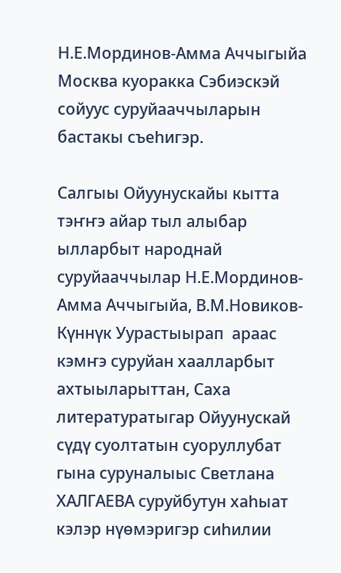Н.Е.Мординов-Амма Аччыгыйа Москва куоракка Сэбиэскэй сойуус суруйааччыларын бастакы съеһигэр.

Салгыы Ойуунускайы кытта тэҥҥэ айар тыл алыбар ылларбыт народнай суруйааччылар Н.Е.Мординов-Амма Аччыгыйа, В.М.Новиков-Күннүк Уурастыырап  араас кэмҥэ суруйан хаалларбыт ахтыыларыттан, Саха литературатыгар Ойуунускай сүдү суолтатын суоруллубат гына суруналыыс Светлана ХАЛГАЕВА суруйбутун хаһыат кэлэр нүөмэригэр сиһилии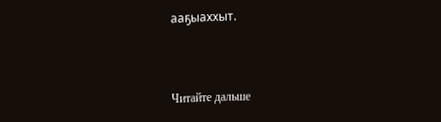ааҕыаххыт.



Читайте дальше